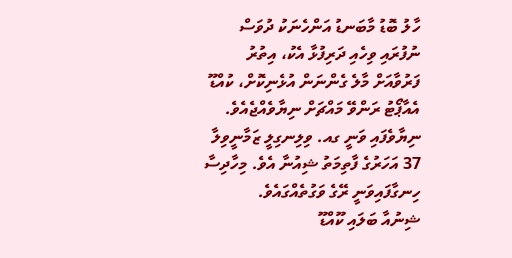ހާލު ބޮޑު މާބަނޑު އަންހެނަކު ދުވަސް ނުފުރައި ވިހެއި ދަރިފުޅާ އެކު، އިތުރު ފަރުވާއަށް މާލެ ގެންނަން އުޅެނިކޮށް، ކުއްޑޫ އެއާޕޯޓު ރަންވޭ މައްޗަށް ނިޔާވެއްޖެއެވެ.
ނިޔާވެފައި ވަނީ ގއ. ވިލިނގިލީ ޒަމާނީވިލާ 37 އަހަރުގެ ފާތިމަތު ޝިއުނާ އެވެ. މިހާދިސާ ހިނގާފައިވަނީ ރޭގެ ވަގުތެއްގައެވެ.
ޝިނުއާ ބަލައި ކޫއްޑޫ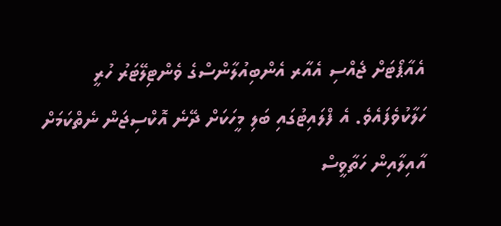އެއާޕޯޓަށް ޖެއްސި އެއާރ އެންބިއުލާންސްގެ ވެންޓިލޭޓަރު ހުރީ ހަލާކުވެފައެވެ. އެ ފްލައިޓުގައި ބަލި މީހަކަށް ދޭނެ އޮކްސިޖަން ނެތްކަމަށް އާއިލާއިން ހަތާވީސް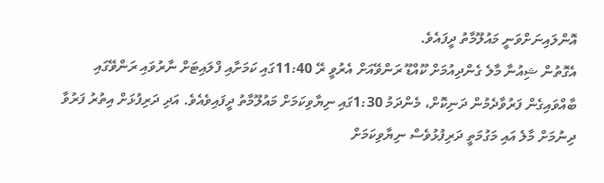އޮންލައިނަށްވަނީ މައުލޫމާތު ދީފައެވެ.
އެގޮތުން ޝިއުނާ މާލެ ގެންދިއުމަށް ކޫއްޑޫ ރަންވޭއަށް އެރުވީ ރޭ 11:40ގައި ކަމަށާއި ފްލައިޓަށް ނާރުވައި ރަންވޭގައި ބާއްވައިގެން ފަރުވާދެމުން ދަނިކޮށް، މެންދަމު 1:30ގައި ނިޔާވިކަމަށް މައުލޫމާތު ދީފައިވެއެވެ. އަދި ދަރިފުޅަށް އިތުރު ފަރުވާ ދިނުމަށް މާލެ އައި މަގުމަތީ ދަރިފުޅުވެސް ނިޔާވިކަމަށް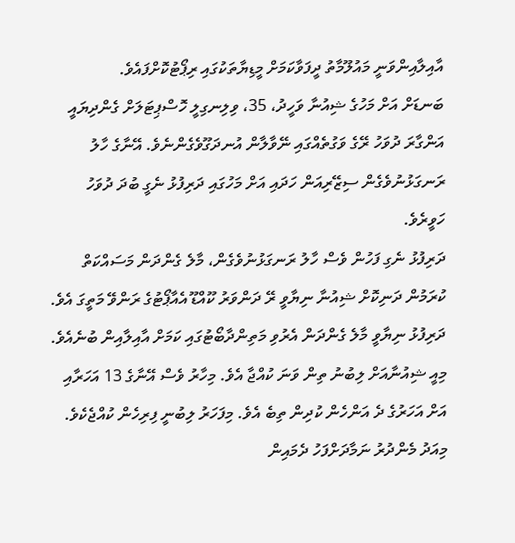އާއިލާއިންވަނީ މައުލޫމާތު ދީފަވާކަމަށް މީޑިޔާތަކުގައި ރިޕޯޓުކޮށްފައެވެ.
ބަނޑަށް އަށް މަހުގެ ޝިއުނާ ވަހީދު، 35، ވިލިނގިލީ ހޮސްޕިޓަލަށް ގެންދިޔައީ އަންގާރަ ދުވަހު ރޭގެ ވަގުތެއްގައި ނޭވާލާން އުނދަގޫވެގެންނެވެ. އޭނާގެ ހާލު ރަނގަޅުނުވެގެން ސިޒޭރިއަން ހަދައި އަށް މަހުގައި ދަރިފުޅު ނެގީ ބުދަ ދުވަހު ހަވީރެވެ.
ދަރިފުޅު ނެގި ފަހުން ވެސް ހާލު ރަނގަޅުނުވެގެން، މާލެ ގެންދަން މަސައްކަތް ކުރަމުން ދަނިކޮށް ޝިއުނާ ނިޔާވީ ރޭ ދަންވަރު ކޫއްޑޫ އެއާޕޯޓުގެ ރަންވޭ މަތީގަ އެވެ. ދަރިފުޅު ނިޔާވީ މާލެ ގެންދަން އެރުވި މަތިންދާބޯޓުގައި ކަމަށް އާއިލާއިން ބުނެއެވެ.
މިއީ ޝިއުނާއަށް ލިބުނު ތިން ވަނަ ކުއްޖާ އެވެ. މިހާރު ވެސް އޭނާގެ 13 އަހަރާއި އަށް އަހަރުގެ ދެ އަންހެން ކުދިން ތިބެ އެވެ. މިފަހަރު ލިބުނީ ފިރިހެން ކުއްޖެކެވެ. މިއަދު މެންދުރު ނަމާދަށްފަހު ދެމައިން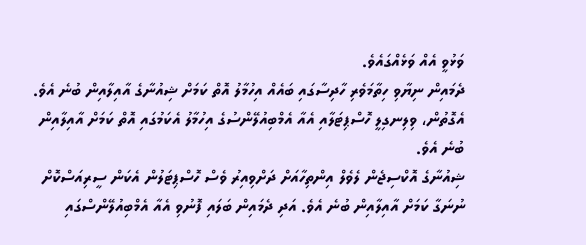ވަޅުވީ އެއް ވަޅެއްގައެވެ.
ދެމައިން ނިޔާވި ހިތާމަވެރި ހާދިސާގައި ބައެއް އިހުމާލު އޮތް ކަމަށް ޝިއުނާގެ އާއިލާއިން ބުނެ އެވެ. އެގޮތުން، ވިލިނގިލީ ހޮސްޕިޓަލާއި އެއާ އެމްބިއުލޭންސުގެ އިހުމާލު އެކަމުގައި އޮތް ކަމަށް އާއިލާއިން ބުނެ އެވެ.
ޝިއުނާގެ އޮކްސިޖެން ލެވެލް އިންތިހާއަށް ދަށްވިއިރު ވެސް ހޮސްޕިޓަލުން އެކަން ސީރިއަސްކޮށް ނުނަގާ ކަމަށް އާއިލާއިން ބުނެ އެވެ. އަދި ދެމައިން ބަލައި ފޮނުވި އެއާ އެމްބިއުލޭންސްގައި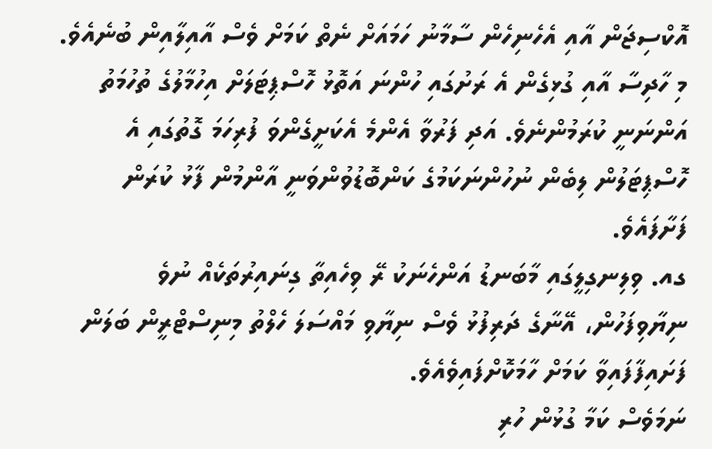އޮކްސިޖަން އާއި އެހެނިހެން ސާމާނު ހަމައަށް ނެތް ކަމަށް ވެސް އާއިލާއިން ބުނެއެވެ.
މި ހާދިސާ އާއި ގުޅިގެން އެ ރަށުގައި ހުންނަ އަތޮޅު ހޮސްޕިޓަލަށް އިހުމާލުގެ ތުހުމަތު އަންނަނީ ކުރަމުންނެވެ. އަދި ފަރުވާ އެންމެ އެކަށީގެންވަ ފުރިހަމަ ގޮތުގައި އެ ހޮސްޕިޓަލުން ލިބެން ނުހުންނަކަމުގެ ކަންބޮޑުވުންވަނީ އާންމުން ފާޅު ކުރަން ފަށާފައެވެ.
ގއ. ވިލިނގިލީގައި މާބަނޑު އަންހެނަކު ރޭ ވިހެއިތާ ގިނައިރުތަކެއް ނުވެ ނިޔާވިފަހުން، އޭނާގެ ދަރިފުޅު ވެސް ނިޔާވި މައްސަލަ ހެލްތު މިނިސްޓްރީން ބަލަން ފަށައިފާފައިވާ ކަމަށް ހާމަކޮށްފައިވެއެވެ.
ނަމަވެސް ކަމާ ގުޅުން ހުރި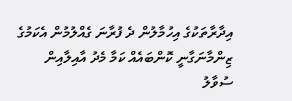އިދާރާތަކުގެ އިހުމާލުން ދެ ފުރާނަ ގެއްލުމުން އެކަމުގެ ޒިންމާނަގާނީ ކޮންބައެއް ކަމާ މެދު އާއިލާއިން ސުވާލު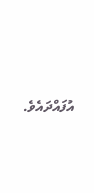އުފައްދައެވެ.